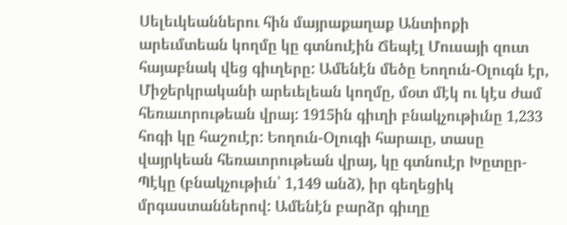Սելեւկեաններու հին մայրաքաղաք Անտիոքի արեւմտեան կողմը կը գտնուէին Ճեպէլ Մուսայի զուտ հայաբնակ վեց գիւղերը: Ամենէն մեծը Եողուն-Օլուգն էր, Միջերկրականի արեւելեան կողմը, մօտ մէկ ու կէս ժամ հեռաւորութեան վրայ: 1915ին գիւղի բնակչութիւնը 1,233 հոգի կը հաշուէր: Եողուն-Օլուգի հարաւը, տասը վայրկեան հեռաւորութեան վրայ, կը գտնուէր Խըտըր-Պէկը (բնակչութիւն՝ 1,149 անձ), իր գեղեցիկ մրգաստաններով: Ամենէն բարձր գիւղը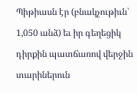Պիթիասն էր (բնակչութիւն՝ 1,050 անձ) եւ իր գեղեցիկ դիրքին պատճառով վերջին տարիներուն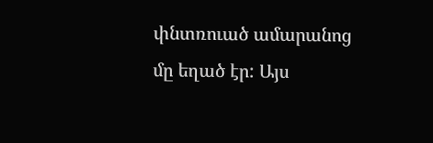փնտռուած ամարանոց մը եղած էր: Այս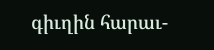գիւղին հարաւ-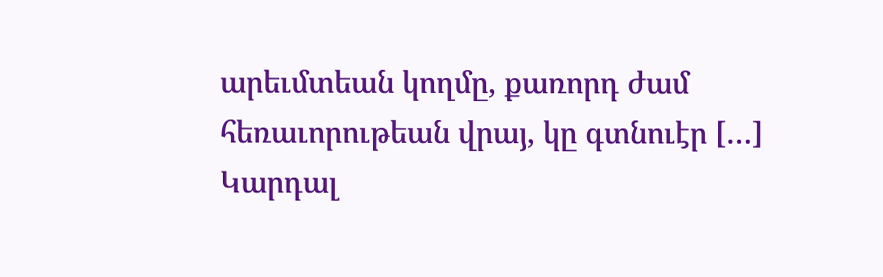արեւմտեան կողմը, քառորդ ժամ հեռաւորութեան վրայ, կը գտնուէր […]
Կարդալ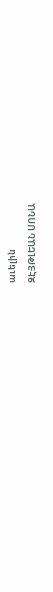աւելին
ԶԷՅԹԼԵԱՆ ՍՈՆԱ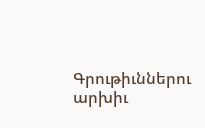Գրութիւններու արխիւ